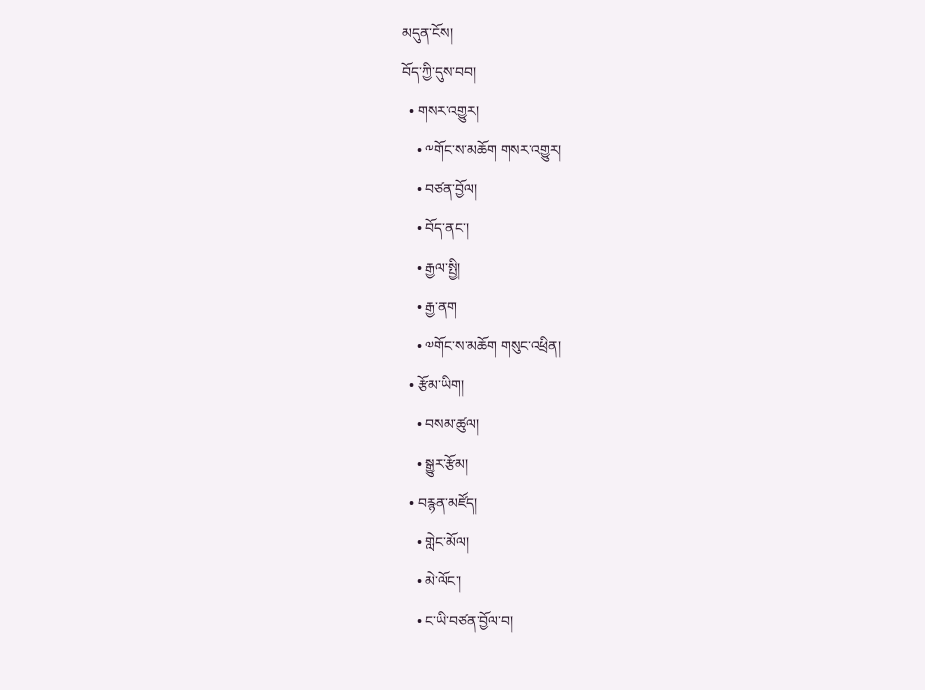མདུན་ངོས།
བོད་ཀྱི་དུས་བབ།
  • གསར་འགྱུར།
    • ༸གོང་ས་མཆོག གསར་འགྱུར།
    • བཙན་བྱོལ།
    • བོད་ནང་།
    • རྒྱལ་སྤྱི།
    • རྒྱ་ནག
    • ༧གོང་ས་མཆོག གསུང་འཕྲིན།
  • རྩོམ་ཡིག།
    • བསམ་ཚུལ།
    • སྒྱུར་རྩོམ།
  • བརྙན་མཛོད།
    • གླེང་མོལ།
    • མེ་ལོང་།
    • ང་ཡི་བཙན་བྱོལ་བ།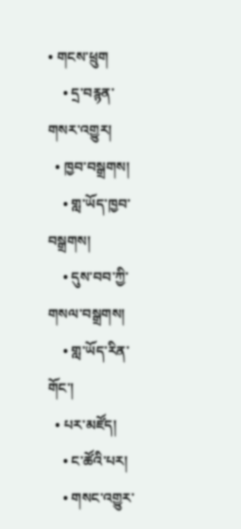• གངས་ཕྲུག
    • དྲ་བརྙན་གསར་འགྱུར།
  • ཁྱབ་བསྒྲགས།
    • གླ་ཡོད་ཁྱབ་བསྒྲགས།
    • དུས་བབ་ཀྱི་གསལ་བསྒྲགས།
    • གླ་ཡོད་རིན་གོང་།
  • པར་མཛོད།
    • ང་ཚོའི་པར།
    • གསང་འགྱུར་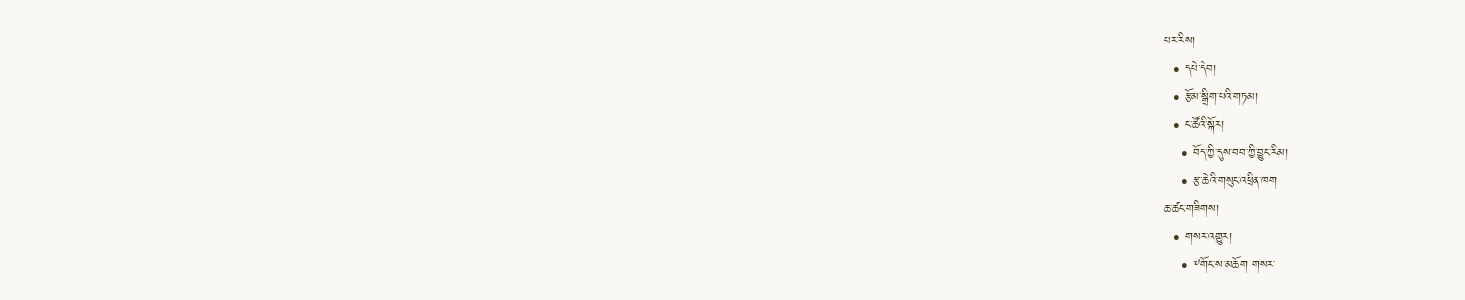པར་རིས།
  • དཔེ་དེབ།
  • རྩོམ་སྒྲིག་པའི་གཏམ།
  • ང་ཚོའི་སྐོར།
    • བོད་ཀྱི་དུས་བབ་ཀྱི་བྱུང་རིམ།
    • རྩ་ཆེའི་གསུང་འཕྲིན་ཁག
ཆ་ཚང་གཟིགས།
  • གསར་འགྱུར།
    • ༸གོང་ས་མཆོག གསར་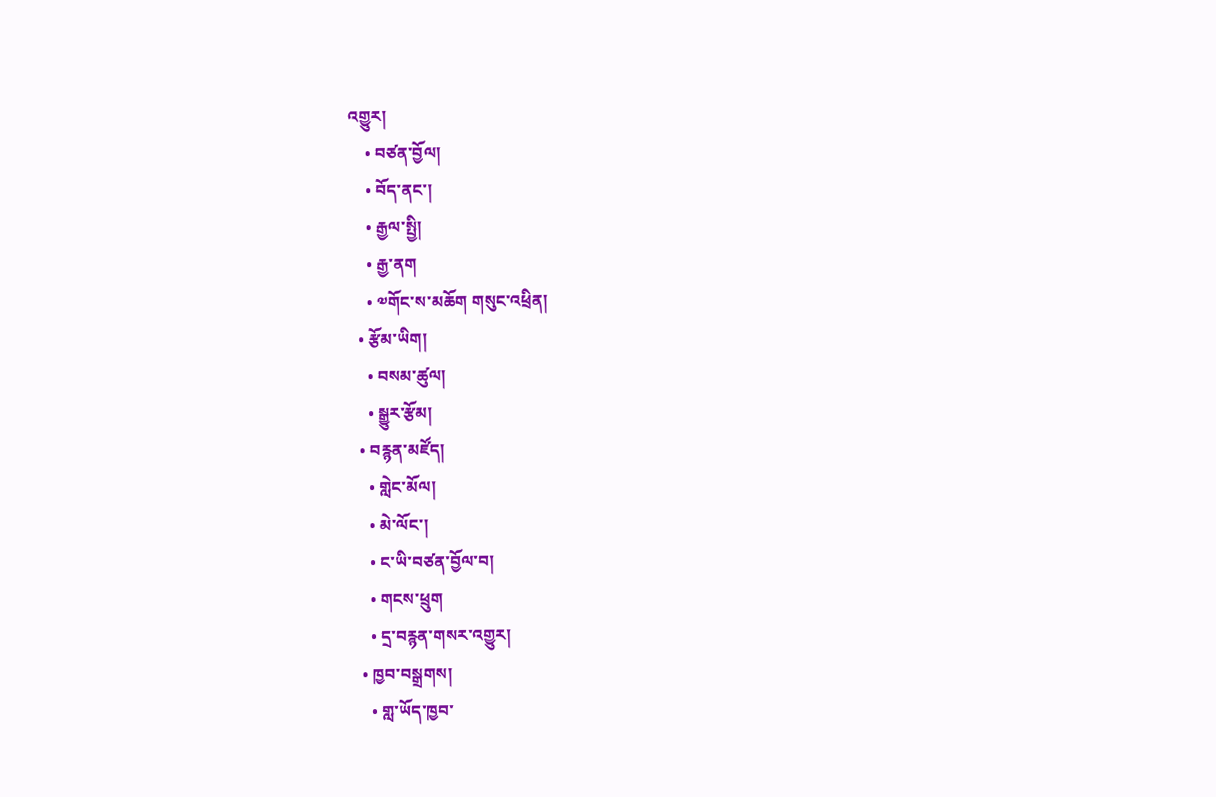འགྱུར།
    • བཙན་བྱོལ།
    • བོད་ནང་།
    • རྒྱལ་སྤྱི།
    • རྒྱ་ནག
    • ༧གོང་ས་མཆོག གསུང་འཕྲིན།
  • རྩོམ་ཡིག།
    • བསམ་ཚུལ།
    • སྒྱུར་རྩོམ།
  • བརྙན་མཛོད།
    • གླེང་མོལ།
    • མེ་ལོང་།
    • ང་ཡི་བཙན་བྱོལ་བ།
    • གངས་ཕྲུག
    • དྲ་བརྙན་གསར་འགྱུར།
  • ཁྱབ་བསྒྲགས།
    • གླ་ཡོད་ཁྱབ་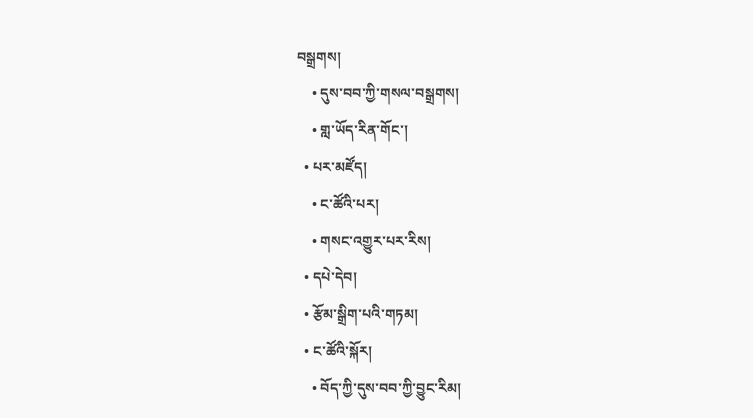བསྒྲགས།
    • དུས་བབ་ཀྱི་གསལ་བསྒྲགས།
    • གླ་ཡོད་རིན་གོང་།
  • པར་མཛོད།
    • ང་ཚོའི་པར།
    • གསང་འགྱུར་པར་རིས།
  • དཔེ་དེབ།
  • རྩོམ་སྒྲིག་པའི་གཏམ།
  • ང་ཚོའི་སྐོར།
    • བོད་ཀྱི་དུས་བབ་ཀྱི་བྱུང་རིམ།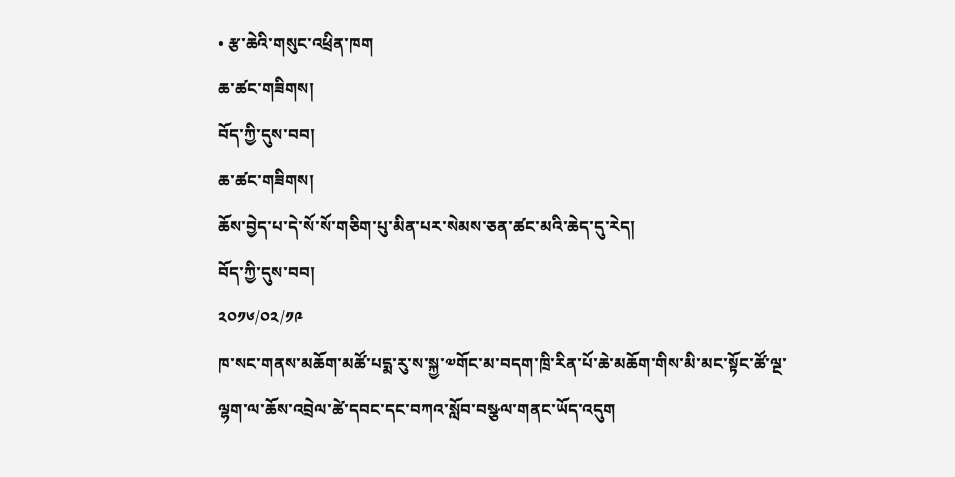• རྩ་ཆེའི་གསུང་འཕྲིན་ཁག
ཆ་ཚང་གཟིགས།
བོད་ཀྱི་དུས་བབ།
ཆ་ཚང་གཟིགས།
ཆོས་བྱེད་པ་དེ་སོ་སོ་གཅིག་པུ་མིན་པར་སེམས་ཅན་ཚང་མའི་ཆེད་དུ་རེད།
བོད་ཀྱི་དུས་བབ།
༢༠༡༦/༠༢/༡༩
ཁ་སང་གནས་མཆོག་མཚོ་པདྨ་རུ་ས་སྐྱ་༧གོང་མ་བདག་ཁྲི་རིན་པོ་ཆེ་མཆོག་གིས་མི་མང་སྟོང་ཚོ་ལྔ་ལྷག་ལ་ཆོས་འབྲེལ་ཚེ་དབང་དང་བཀའ་སློབ་བསྩལ་གནང་ཡོད་འདུག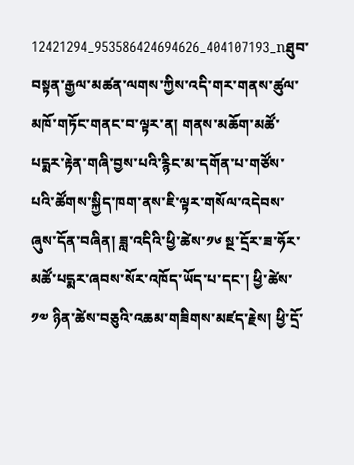12421294_953586424694626_404107193_nཐུབ་བསྟན་རྒྱལ་མཚན་ལགས་ཀྱིས་འདི་གར་གནས་ཚུལ་མཁོ་གཏོང་གནང་བ་ལྟར་ན། གནས་མཆོག་མཚོ་པདྨར་རྟེན་གཞི་བྱས་པའི་རྙིང་མ་དགོན་པ་གཙོས་པའི་ཚོགས་སྐྱིད་ཁག་ནས་ཇི་ལྟར་གསོལ་འདེབས་ཞུས་དོན་བཞིན། ཟླ་འདིའི་ཕྱི་ཚེས་༡༦ སྔ་དྲོར་ཟ་ཧོར་མཚོ་པདྨར་ཞབས་སོར་འཁོད་ཡོད་པ་དང་། ཕྱི་ཚེས་ ༡༧ ཉིན་ཚེས་བཅུའི་འཆམ་གཟིགས་མཛད་རྗེས། ཕྱི་དྲོ་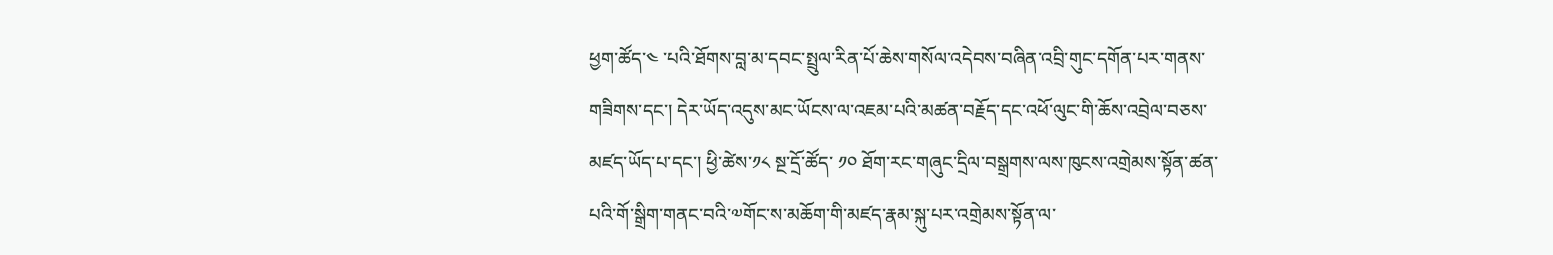ཕྱག་ཚོད་༤ ་པའི་ཐོགས་བླ་མ་དབང་སྤྲུལ་རིན་པོ་ཆེས་གསོལ་འདེབས་བཞིན་འབྲི་གུང་དགོན་པར་གནས་གཟིགས་དང་། དེར་ཡོད་འདུས་མང་ཡོངས་ལ་འཇམ་པའི་མཚན་བརྗོད་དང་འཕོ་ལུང་གི་ཆོས་འབྲེལ་བཅས་མཛད་ཡོད་པ་དང་། ཕྱི་ཚེས་༡༨ སྔ་དྲོ་ཚོད་ ༡༠ ཐོག་རང་གཞུང་དྲིལ་བསྒྲགས་ལས་ཁུངས་འགྲེམས་སྟོན་ཚན་པའི་གོ་སྒྲིག་གནང་བའི་༧གོང་ས་མཆོག་གི་མཛད་རྣམ་སྐུ་པར་འགྲེམས་སྟོན་ལ་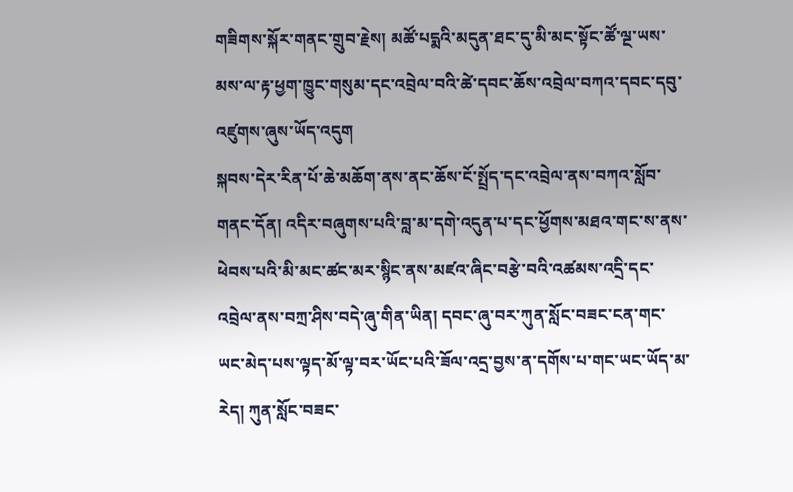གཟིགས་སྐོར་གནང་གྲུབ་རྗེས། མཚོ་པདྨའི་མདུན་ཐང་དུ་མི་མང་སྟོང་ཚོ་ལྔ་ཡས་མས་ལ་རྟ་ཕྱག་ཁྱུང་གསུམ་དང་འབྲེལ་བའི་ཚེ་དབང་ཆོས་འབྲེལ་བཀའ་དབང་དབུ་འཛུགས་ཞུས་ཡོད་འདུག
སྐབས་དེར་རིན་པོ་ཆེ་མཆོག་ནས་ནང་ཆོས་ངོ་སྤྲོད་དང་འབྲེལ་ནས་བཀའ་སློབ་གནང་དོན། འདིར་བཞུགས་པའི་བླ་མ་དགེ་འདུན་པ་དང་ཕྱོགས་མཐའ་གང་ས་ནས་ཕེབས་པའི་མི་མང་ཚང་མར་སྙིང་ནས་མཛའ་ཞིང་བརྩེ་བའི་འཚམས་འདྲི་དང་འབྲེལ་ནས་བཀྲ་ཤིས་བདེ་ཞུ་གིན་ཡིན། དབང་ཞུ་བར་ཀུན་སློང་བཟང་ངན་གང་ཡང་མེད་པས་ལྟད་མོ་ལྟ་བར་ཡོང་པའི་ཟོལ་འདྲ་བྱས་ན་དགོས་པ་གང་ཡང་ཡོད་མ་རེད། ཀུན་སློང་བཟང་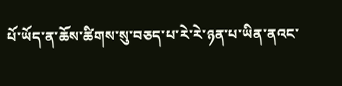པོ་ཡོད་ན་ཆོས་ཚིགས་སུ་བཅད་པ་རེ་རེ་ཉན་པ་ཡིན་ནའང་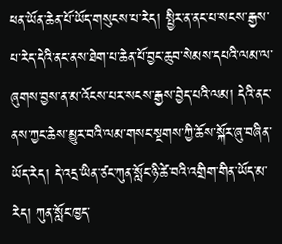ཕན་ཡོན་ཆེན་པོ་ཡོད་གསུངས་པ་རེད། སྤྱིར་ན་ནང་པ་སངས་རྒྱས་པ་རེད་དེའི་ནང་ནས་ཐེག་པ་ཆེན་པོ་བྱང་ཆུབ་སེམས་དཔའི་ལམ་ལ་ཞུགས་བྱས་ན་མ་འོངས་པར་སངས་རྒྱས་བྱེད་པའི་ལམ། དེའི་ནང་ནས་ཀྱང་ཆེས་མྱུར་བའི་ལམ་གསང་སྔགས་ཀྱི་ཆོས་སྐོར་ཞུ་བཞིན་ཡོད་རེད། དེ་འདྲ་ཡིན་ཙང་ཀུན་སློང་ཉི་ཚེ་བའི་འགྲིག་གིན་ཡོད་མ་རེད། ཀུན་སློང་ཁྱད་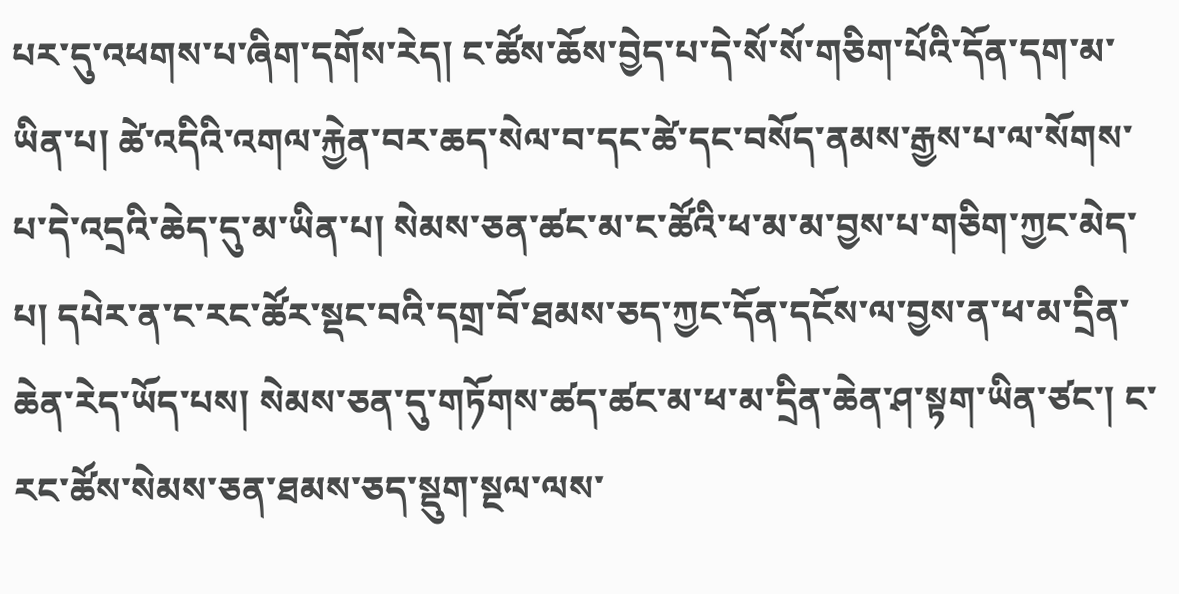པར་དུ་འཕགས་པ་ཞིག་དགོས་རེད། ང་ཚོས་ཆོས་བྱེད་པ་དེ་སོ་སོ་གཅིག་པོའི་དོན་དག་མ་ཡིན་པ། ཚེ་འདིའི་འགལ་རྐྱེན་བར་ཆད་སེལ་བ་དང་ཚེ་དང་བསོད་ནམས་རྒྱས་པ་ལ་སོགས་པ་དེ་འདྲའི་ཆེད་དུ་མ་ཡིན་པ། སེམས་ཅན་ཚང་མ་ང་ཚོའི་ཕ་མ་མ་བྱས་པ་གཅིག་ཀྱང་མེད་པ། དཔེར་ན་ང་རང་ཚོར་སྡང་བའི་དགྲ་བོ་ཐམས་ཅད་ཀྱང་དོན་དངོས་ལ་བྱས་ན་ཕ་མ་དྲིན་ཆེན་རེད་ཡོད་པས། སེམས་ཅན་དུ་གཏོགས་ཚད་ཚང་མ་ཕ་མ་དྲིན་ཆེན་ཤ་སྟག་ཡིན་ཙང་། ང་རང་ཚོས་སེམས་ཅན་ཐམས་ཅད་སྡུག་སྔལ་ལས་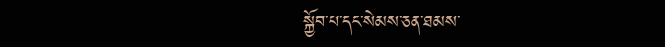སྐྱོབ་པ་དང་སེམས་ཅན་ཐམས་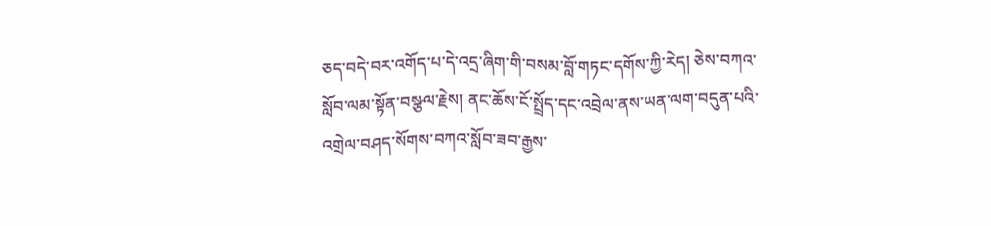ཅད་བདེ་བར་འགོད་པ་དེ་འདྲ་ཞིག་གི་བསམ་བློ་གཏང་དགོས་ཀྱི་རེད། ཅེས་བཀའ་སློབ་ལམ་སྟོན་བསྩལ་རྗེས། ནང་ཆོས་ངོ་སྤྲོད་དང་འབྲེལ་ནས་ཡན་ལག་བདུན་པའི་འགྲེལ་བཤད་སོགས་བཀའ་སློབ་ཟབ་རྒྱས་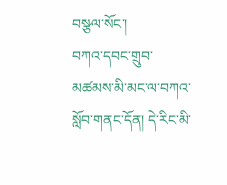བསྩལ་སོང་།
བཀའ་དབང་གྲུབ་མཚམས་མི་མང་ལ་བཀའ་སློབ་གནང་དོན། དེ་རིང་མི་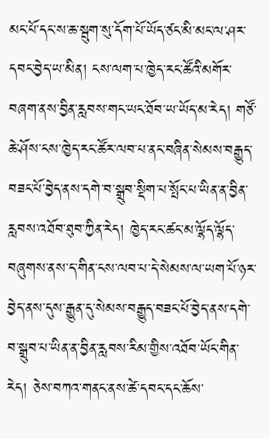མང་པོ་དང་ས་ཆ་སྦུག་སུ་དོག་པོ་ཡོད་ཙང་མི་མང་ལ་ཤར་དབང་བྱེད་ཡ་མིན། ངས་ལག་པ་ཁྱེད་རང་ཚོའི་མགོར་བཞག་ནས་བྱིན་རླབས་གང་ཡང་ཐོབ་ཡ་ཡོད་མ་རེད། གཙོ་ཆེ་ཤོས་ངས་ཁྱེད་རང་ཚོར་ལབ་པ་ནང་བཞིན་སེམས་བརྒྱུད་བཟང་པོ་བྱེད་ནས་དགེ་བ་སྒྲུབ་སྡིག་པ་སྤོང་པ་ཡིན་ན་བྱིན་རླབས་འཐོབ་ཐུབ་ཀྱིན་རེད། ཁྱེད་རང་ཚང་མ་ལྷོད་ལྷོད་བཞུགས་ནས་ད་གིན་ངས་ལབ་པ་དེ་སེམས་ལ་ཡག་པོ་ཉར་བྱེད་ནས་དུས་རྒྱུན་དུ་སེམས་བརྒྱུད་བཟང་པོ་བྱེད་ནས་དགེ་བ་སྒྲུབ་པ་ཡིན་ན་བྱིན་རླབས་རིམ་གྱིས་འཐོབ་ཡོང་གིན་རེད། ཅེས་བཀའ་གནང་ནས་ཚེ་དབང་དང་ཆོས་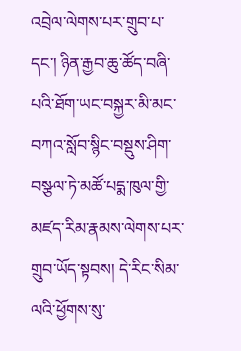འབྲེལ་ལེགས་པར་གྲུབ་པ་དང་། ཉིན་རྒྱབ་ཆུ་ཚོད་བཞི་པའི་ཐོག་ཡང་བསྐྱར་མི་མང་བཀའ་སློབ་སྙིང་བསྡུས་ཤིག་བསྩལ་ཏེ་མཚོ་པདྨ་ཁུལ་གྱི་མཛད་རིམ་རྣམས་ལེགས་པར་གྲུབ་ཡོད་སྟབས། དེ་རིང་སིམ་ལའི་ཕྱོགས་སུ་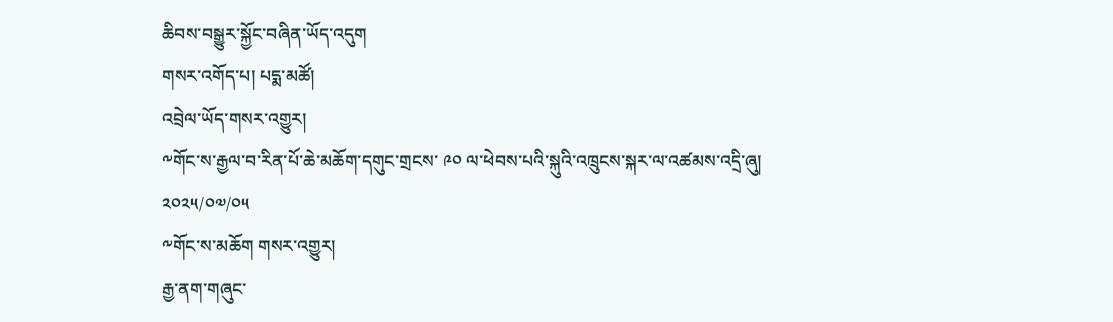ཆིབས་བསྒྱུར་སྐྱོང་བཞིན་ཡོད་འདུག
གསར་འགོད་པ། པདྨ་མཚོ།
འབྲེལ་ཡོད་གསར་འགྱུར།
༸གོང་ས་རྒྱལ་བ་རིན་པོ་ཆེ་མཆོག་དགུང་གྲངས་ ༩༠ ལ་ཕེབས་པའི་སྐུའི་འཁྲུངས་སྐར་ལ་འཚམས་འདྲི་ཞུ།
༢༠༢༥/༠༧/༠༥
༸གོང་ས་མཆོག གསར་འགྱུར།
རྒྱ་ནག་གཞུང་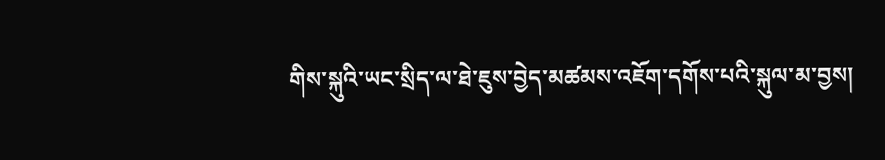གིས་སྐུའི་ཡང་སྲིད་ལ་ཐེ་ཇུས་བྱེད་མཚམས་འཇོག་དགོས་པའི་སྐུལ་མ་བྱས།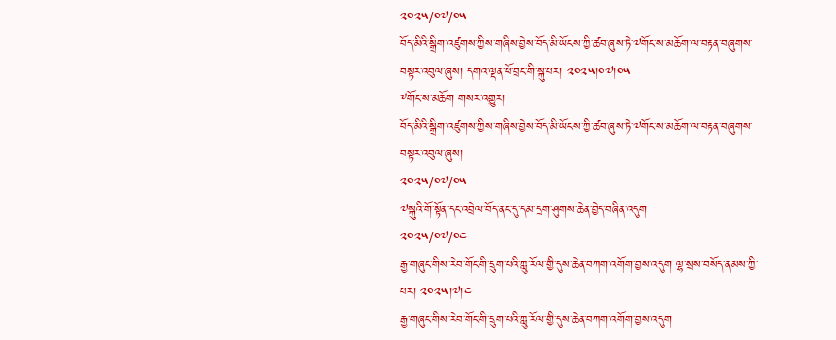༢༠༢༥/༠༧/༠༥
བོད་མིའི་སྒྲིག་འཛུགས་ཀྱིས་གཞིས་བྱེས་བོད་མི་ཡོངས་ཀྱི་ཚབ་ཞུས་ཏེ་༧གོང་ས་མཆོག་ལ་བརྟན་བཞུགས་བསྟར་འབུལ་ཞུས། དགའ་ལྡན་ཕོ་བྲང་གི་སྐུ་པར། ༢༠༢༥།༠༧།༠༥
༸གོང་ས་མཆོག གསར་འགྱུར།
བོད་མིའི་སྒྲིག་འཛུགས་ཀྱིས་གཞིས་བྱེས་བོད་མི་ཡོངས་ཀྱི་ཚབ་ཞུས་ཏེ་༧གོང་ས་མཆོག་ལ་བརྟན་བཞུགས་བསྟར་འབུལ་ཞུས།
༢༠༢༥/༠༧/༠༥
༧སྐུའི་གོ་སྟོན་དང་འབྲེལ་བོད་ནང་དུ་དམ་དྲག་ཤུགས་ཆེན་བྱེད་བཞིན་འདུག
༢༠༢༥/༠༧/༠༤
རྒྱ་གཞུང་གིས་རེབ་གོང་གི་དྲུག་པའི་ཀླུ་རོལ་གྱི་དུས་ཆེན་བཀག་འགོག་བྱས་འདུག ལྷ་སྲས་བསོད་ནམས་ཀྱི་པར། ༢༠༢༥།༧།༤
རྒྱ་གཞུང་གིས་རེབ་གོང་གི་དྲུག་པའི་ཀླུ་རོལ་གྱི་དུས་ཆེན་བཀག་འགོག་བྱས་འདུག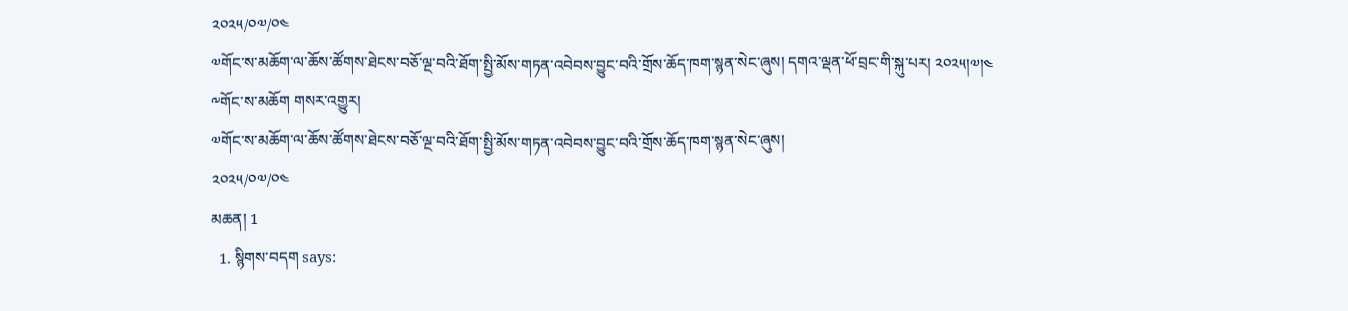༢༠༢༥/༠༧/༠༤
༧གོང་ས་མཆོག་ལ་ཆོས་ཚོགས་ཐེངས་བཅོ་ལྔ་བའི་ཐོག་སྤྱི་མོས་གཏན་འབེབས་བྱུང་བའི་གྲོས་ཆོད་ཁག་སྙན་སེང་ཞུས། དགའ་ལྡན་ཕོ་བྲང་གི་སྐུ་པར། ༢༠༢༥།༧།༤
༸གོང་ས་མཆོག གསར་འགྱུར།
༧གོང་ས་མཆོག་ལ་ཆོས་ཚོགས་ཐེངས་བཅོ་ལྔ་བའི་ཐོག་སྤྱི་མོས་གཏན་འབེབས་བྱུང་བའི་གྲོས་ཆོད་ཁག་སྙན་སེང་ཞུས།
༢༠༢༥/༠༧/༠༤
མཆན། 1
  1. སྙིགས་བདག says: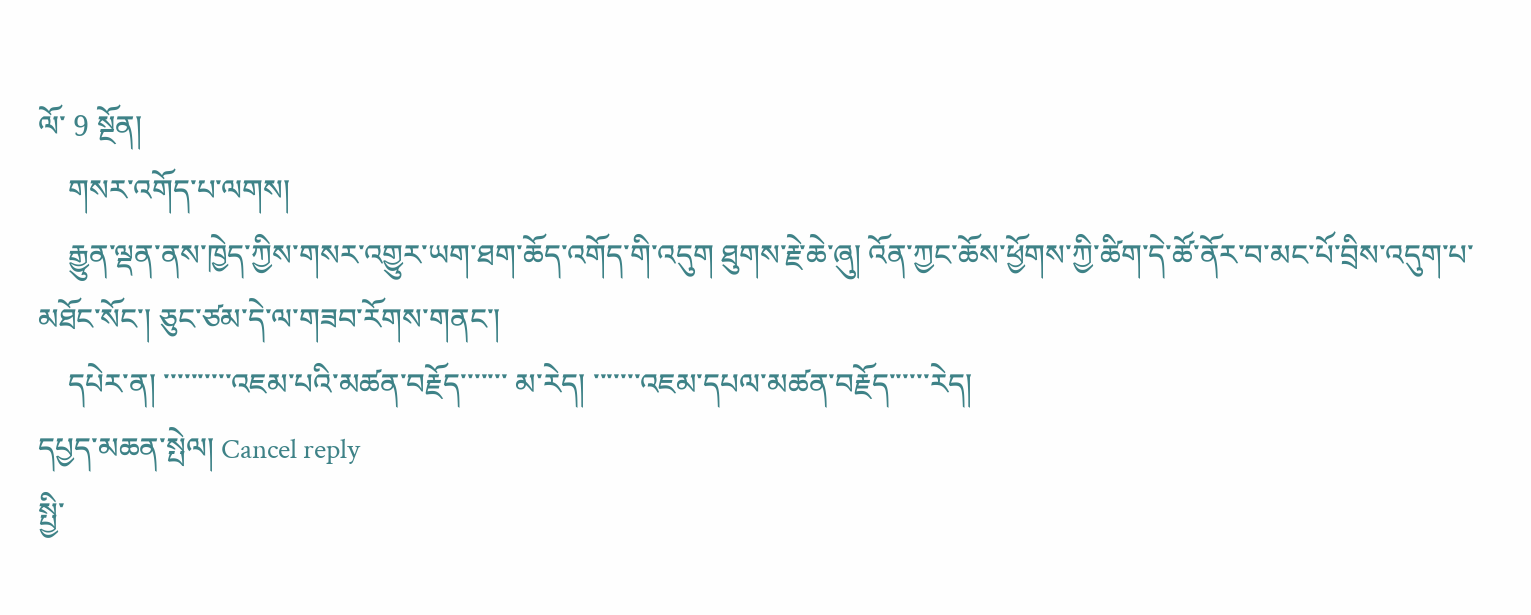ལོ་ 9 སྔོན།
    གསར་འགོད་པ་ལགས།
    རྒྱུན་ལྡན་ནས་ཁྱེད་ཀྱིས་གསར་འགྱུར་ཡག་ཐག་ཆོད་འགོད་གི་འདུག ཐུགས་རྗེ་ཆེ་ཞུ། འོན་ཀྱང་ཆོས་ཕྱོགས་ཀྱི་ཚིག་དེ་ཚོ་ནོར་བ་མང་པོ་བྲིས་འདུག་པ་མཐོང་སོང་། ཅུང་ཙམ་དེ་ལ་གཟབ་རོགས་གནང་།
    དཔེར་ན། ་་་་་་་་་་འཇམ་པའི་མཚན་བརྗོད་་་་་་་ མ་རེད། ་་་་་་་འཇམ་དཔལ་མཚན་བརྗོད་་་་་་རེད།
དཔྱད་མཆན་སྤེལ། Cancel reply
སྤྱི་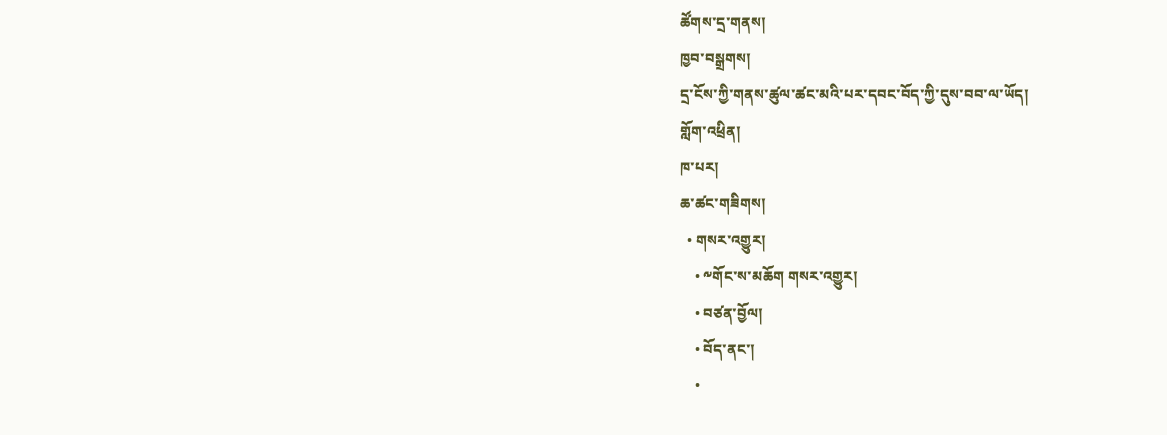ཚོགས་དྲ་གནས།
ཁྱབ་བསྒྲགས།
དྲ་ངོས་ཀྱི་གནས་ཚུལ་ཚང་མའི་པར་དབང་བོད་ཀྱི་དུས་བབ་ལ་ཡོད།
གློག་འཕྲིན།
ཁ་པར།
ཆ་ཚང་གཟིགས།
  • གསར་འགྱུར།
    • ༸གོང་ས་མཆོག གསར་འགྱུར།
    • བཙན་བྱོལ།
    • བོད་ནང་།
    •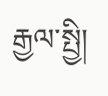རྒྱལ་སྤྱི།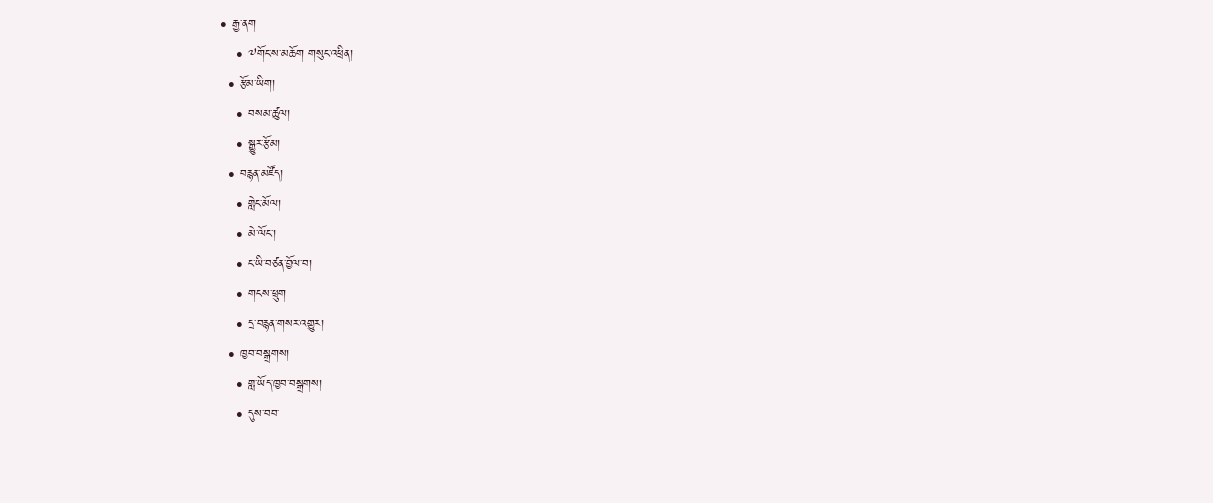• རྒྱ་ནག
    • ༧གོང་ས་མཆོག གསུང་འཕྲིན།
  • རྩོམ་ཡིག།
    • བསམ་ཚུལ།
    • སྒྱུར་རྩོམ།
  • བརྙན་མཛོད།
    • གླེང་མོལ།
    • མེ་ལོང་།
    • ང་ཡི་བཙན་བྱོལ་བ།
    • གངས་ཕྲུག
    • དྲ་བརྙན་གསར་འགྱུར།
  • ཁྱབ་བསྒྲགས།
    • གླ་ཡོད་ཁྱབ་བསྒྲགས།
    • དུས་བབ་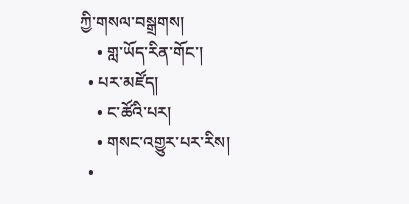ཀྱི་གསལ་བསྒྲགས།
    • གླ་ཡོད་རིན་གོང་།
  • པར་མཛོད།
    • ང་ཚོའི་པར།
    • གསང་འགྱུར་པར་རིས།
  •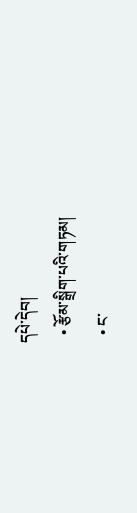དཔེ་དེབ།
  • རྩོམ་སྒྲིག་པའི་གཏམ།
  • ང་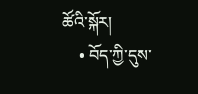ཚོའི་སྐོར།
    • བོད་ཀྱི་དུས་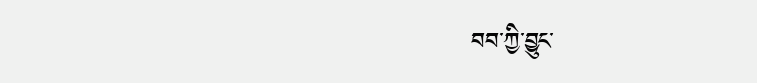བབ་ཀྱི་བྱུང་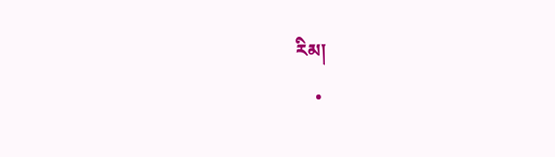རིམ།
    •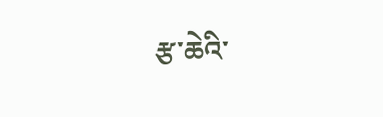རྩ་ཆེའི་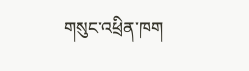གསུང་འཕྲིན་ཁག